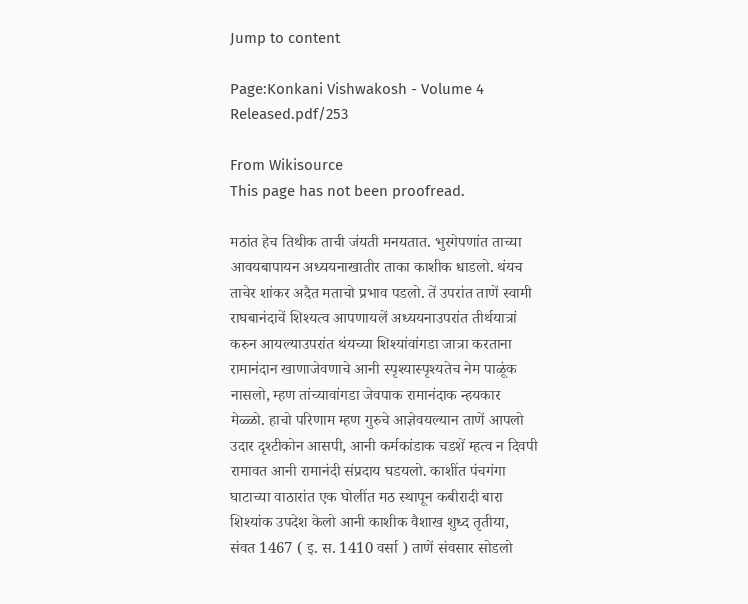Jump to content

Page:Konkani Vishwakosh - Volume 4 Released.pdf/253

From Wikisource
This page has not been proofread.

मठांत हेच तिथीक ताची जंयती मनयतात. भुरगेपणांत ताच्या आवयबापायन अध्ययनाखातीर ताका काशीक धाडलो. थंयच ताचेर शांकर अदैत मताचो प्रभाव पडलो. तें उपरांत ताणें स्वामी राघबानंदाचें शिश्यत्व आपणायलें अध्ययनाउपरांत तीर्थयात्रां करुन आयल्याउपरांत थंयच्या शिश्यांवांगडा जात्रा करताना रामानंदान खाणाजेवणाचे आनी स्पृश्यास्पृश्यतेच नेम पाळूंक नासलो, म्हण तांच्यावांगडा जेवपाक रामानंदाक न्हयकार मेळ्ळो. हाचो परिणाम म्हण गुरुचे आज्ञेवयल्यान ताणें आपलो उदार दृश्टीकोन आसपी, आनी कर्मकांडाक चडशें म्हत्व न दिवपी रामावत आनी रामानंदी संप्रदाय घडयलो. काशींत पंचगंगा घाटाच्या वाठारांत एक घोलींत मठ स्थापून कबीरादी बारा शिश्यांक उपदेश केलो आनी काशीक वैशाख शुध्द तृतीया, संवत 1467 ( इ. स. 1410 वर्सा ) ताणें संवसार सोडलो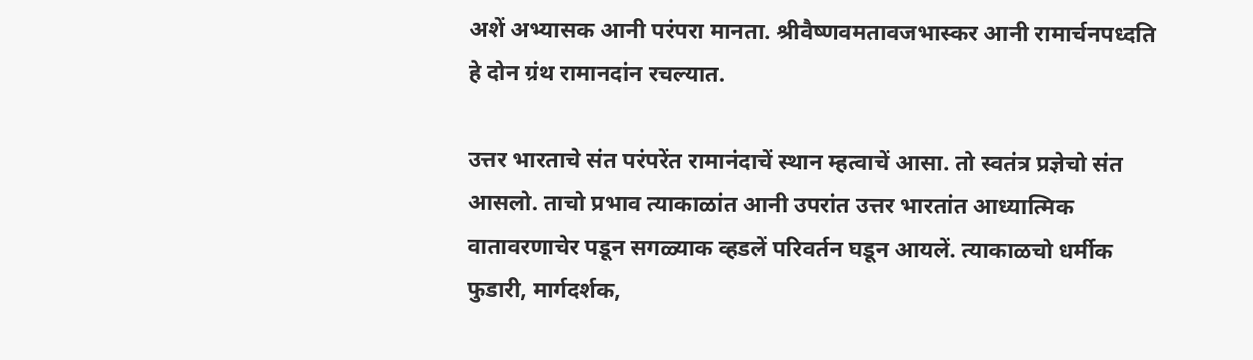अशें अभ्यासक आनी परंपरा मानता. श्रीवैष्णवमतावजभास्कर आनी रामार्चनपध्दति हे दोन ग्रंथ रामानदांन रचल्यात.

उत्तर भारताचे संत परंपरेंत रामानंदाचें स्थान म्हत्वाचें आसा. तो स्वतंत्र प्रज्ञेचो संत आसलो. ताचो प्रभाव त्याकाळांत आनी उपरांत उत्तर भारतांत आध्यात्मिक वातावरणाचेर पडून सगळ्याक व्हडलें परिवर्तन घडून आयलें. त्याकाळचो धर्मीक फुडारी, मार्गदर्शक,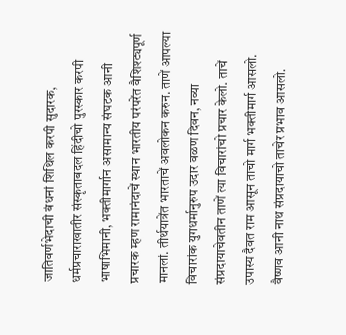जातिवर्णभेदाची बंधनां शिथिल करपी सुदारक, धर्मप्रचाराखातीर संस्कृताबदल हिंदीचो पुरस्कार करपी भाषाभिमानी, भक्तीमार्गान असामान्य संघटक आनी प्रचारक म्हण रामानंदाचें स्थान भारतीय परंपरेंत वैशिश्ट्यपूर्ण मानलां. तीर्थयात्रेंत भारताचें अवलोकन करुन. ताणें आपल्या विचारांक युगधर्मानुरुप उदार वळण दिवन, नव्या संप्रदायाचेवतीन ताणें त्या विचारांचो प्रचार केलो. ताचें उपास्य दैवत राम आसून ताचो मार्ग भक्तीमार्ग आसलो. वैष्णव आनी नाथ संप्रदायाचो ताचेर प्रभाव आसलो.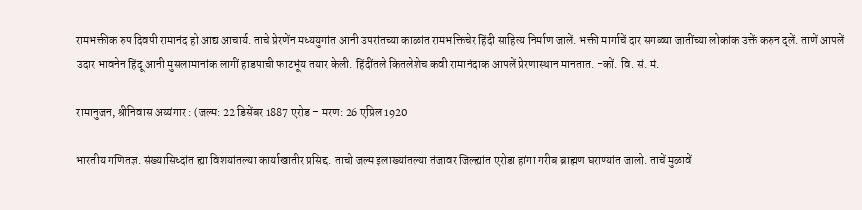रामभक्तीक रुप दिवपी रामानंद हो आद्य आचार्य. ताचे प्रेरणेंन मध्ययुगांत आनी उपरांतच्या काळांत रामभक्तिचेर हिंदी साहित्य निर्माण जालें. भक्ती मार्गाचें दार सगळ्या जातींच्या लोकांक उक्तें करुन द्लें. ताणें आपलें उदार भावनेन हिंदू आनी मुसलामानांक लागीं हाडपाची फाटभूंय तयार केली. हिंदींतले कितलेशेच कवी रामानंदाक आपलें प्रेरणास्थान मानतात. -कों. वि. सं. मं.

रामानुजन, श्रीनिवास अय्यंगार : (जल्म: 22 डिसेंबर 1887 एरोड – मरण: 26 एप्रिल 1920

भारतीय गणितज्ञ. संख्यासिध्दांत ह्या विशयांतल्या कार्याखातीर प्रसिद्द. ताचो जल्म इलाख्यांतल्या तंजावर जिल्ह्यांत एरोडा हांगा गरीब ब्राह्मण घराण्यांत जालो. ताचें मुळावें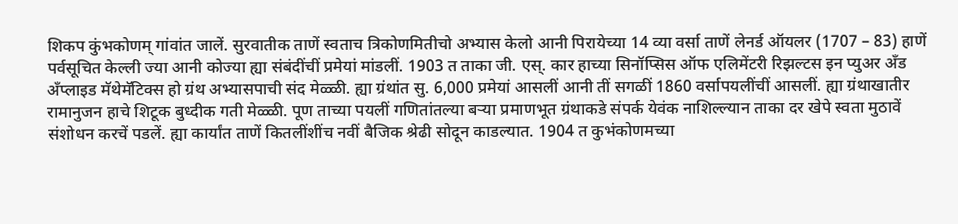शिकप कुंभकोणम् गांवांत जालें. सुरवातीक ताणें स्वताच त्रिकोणमितीचो अभ्यास केलो आनी पिरायेच्या 14 व्या वर्सा ताणें लेनर्ड ऑयलर (1707 – 83) हाणें पर्वसूचित केल्ली ज्या आनी कोज्या ह्या संबंदींचीं प्रमेयां मांडलीं. 1903 त ताका जी. एस्. कार हाच्या सिनॉप्सिस ऑफ एलिमेंटरी रिझल्टस इन प्युअर अँड अँप्लाइड मॅथेमॅटिक्स हो ग्रंथ अभ्यासपाची संद मेळ्ळी. ह्या ग्रंथांत सु. 6,000 प्रमेयां आसलीं आनी तीं सगळीं 1860 वर्सापयलींचीं आसलीं. ह्या ग्रंथाखातीर रामानुजन हाचे शिटूक बुध्दीक गती मेळ्ळी. पूण ताच्या पयलीं गणितांतल्या बऱ्या प्रमाणभूत ग्रंथाकडे संपर्क येवंक नाशिल्ल्यान ताका दर खेपे स्वता मुठावें संशोधन करचें पडलें. ह्या कार्यांत ताणें कितलींशींच नवीं बैजिक श्रेढी सोदून काडल्यात. 1904 त कुभंकोणमच्या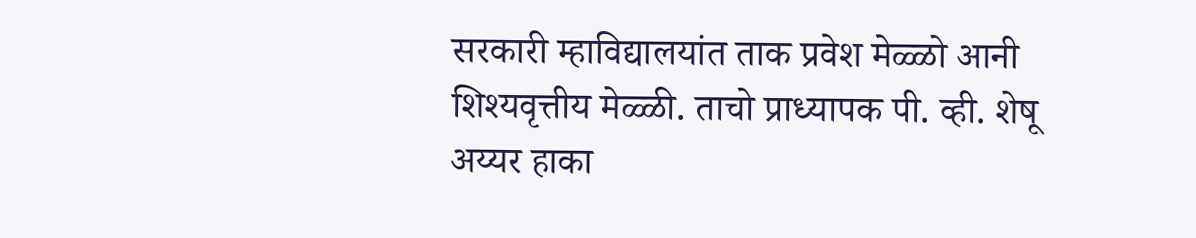सरकारी म्हाविद्यालयांत ताक प्रवेश मेळ्ळो आनी शिश्यवृत्तीय मेळ्ळी. ताचो प्राध्यापक पी. व्ही. शेषू अय्यर हाका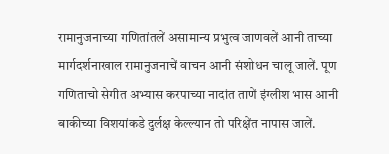रामानुजनाच्या गणितांतलें असामान्य प्रभुत्व जाणवलें आनी ताच्या मार्गदर्शनाखाल रामानुजनाचें वाचन आनी संशोधन चालू जालें. पूण गणिताचो सेगीत अभ्यास करपाच्या नादांत ताणें इंग्लीश भास आनी बाकीच्या विशयांकडे दुर्लक्ष केल्ल्यान तो परिक्षेंत नापास जालें.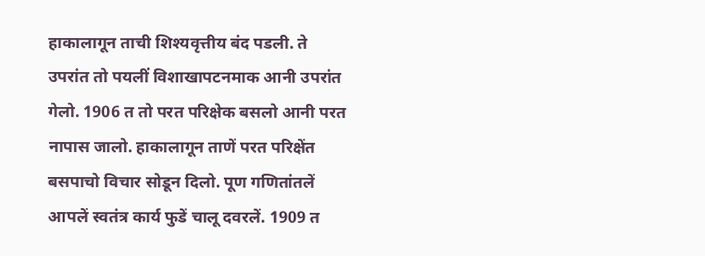हाकालागून ताची शिश्यवृत्तीय बंद पडली. ते उपरांत तो पयलीं विशाखापटनमाक आनी उपरांत गेलो. 1906 त तो परत परिक्षेक बसलो आनी परत नापास जालो. हाकालागून ताणें परत परिक्षेंत बसपाचो विचार सोडून दिलो. पूण गणितांतलें आपलें स्वतंत्र कार्य फुडें चालू दवरलें. 1909 त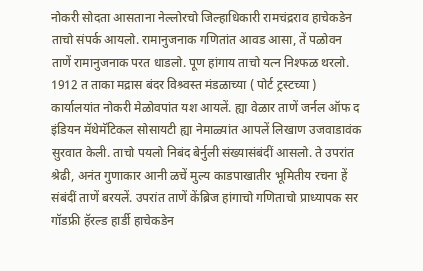नोकरी सोदता आसताना नेल्लोरचो जिल्हाधिकारी रामचंद्रराव हाचेकडेन ताचो संपर्क आयलो. रामानुजनाक गणितांत आवड आसा, तें पळोवन ताणें रामानुजनाक परत धाडलो. पूण हांगाय ताचो यत्न निश्फळ थरलो. 1912 त ताका मद्रास बंदर विश्र्वस्त मंडळाच्या ( पोर्ट ट्रस्टच्या ) कार्यालयांत नोकरी मेळोवपांत यश आयलें. ह्या वेळार ताणें जर्नल ऑफ द इंडियन मॅथेमॅटिकल सोसायटी ह्या नेमाळ्यांत आपलें लिखाण उजवाडावंक सुरवात केली. ताचो पयलो निबंद बेर्नुली संख्यासंबंदीं आसलो. ते उपरांत श्रेढी, अनंत गुणाकार आनी ळचें मुल्य काडपाखातीर भूमितीय रचना हें संबंदीं ताणें बरयलें. उपरांत ताणें केंब्रिज हांगाचो गणिताचो प्राध्यापक सर गॉडफ्री हॅरल्ड हार्डी हाचेकडेन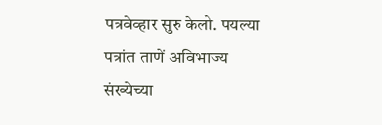पत्रवेव्हार सुरु केलो. पयल्या पत्रांत ताणें अविभाज्य संख्येच्या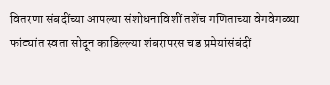वितरणा संबदींच्या आपल्या संशोधनाविशीं तशेंच गणिताच्या वेगवेगळ्या फांट्यांत स्वता सोदून काडिल्ल्या शंबरापरस चड प्रमेयांसंबंदीं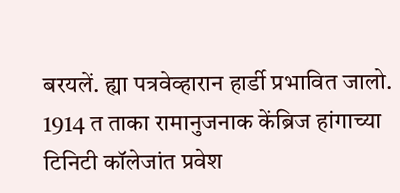बरयलें. ह्या पत्रवेव्हारान हार्डी प्रभावित जालो. 1914 त ताका रामानुजनाक केंब्रिज हांगाच्या टिनिटी कॉलेजांत प्रवेश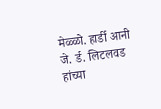मेळ्ळो. हार्डी आनी जे. र्ड. लिटलवड हांच्या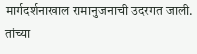मार्गदर्शनाखाल रामानुजनाची उदरगत जाली. तांच्या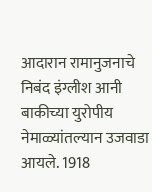आदारान रामानुजनाचे निबंद इंग्लीश आनी बाकीच्या युरोपीय नेमाळ्यांतल्यान उजवाडा आयले. 1918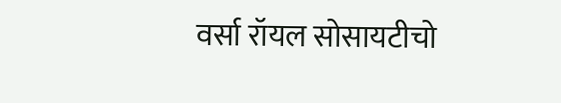वर्सा रॉयल सोसायटीचो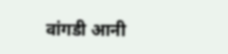वांगडी आनी